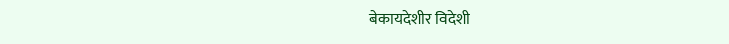बेकायदेशीर विदेशी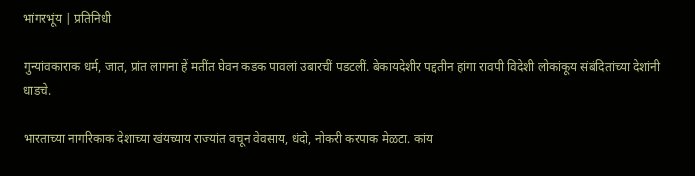भांगरभूंय | प्रतिनिधी

गुन्यांवकाराक धर्म, जात, प्रांत लागना हें मतींत घेवन कडक पावलां उबारचीं पडटलीं. बेकायदेशीर पद्दतीन हांगा रावपी विदेशी लोकांकूय संबंदितांच्या देशांनी धाडचे.

भारताच्या नागरिकाक देशाच्या खंयच्याय राज्यांत वचून वेवसाय, धंदो, नोकरी करपाक मेळटा. कांय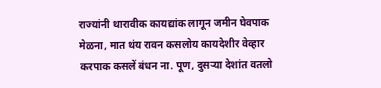राज्यांनी थारावीक कायद्यांक लागून जमीन घेवपाक मेळना, मात थंय रावन कसलोय कायदेशीर वेव्हार करपाक कसलें बंधन ना. पूण, दुसऱ्या देशांत वतलो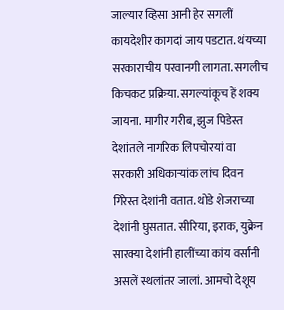जाल्यार व्हिसा आनी हेर सगलीं कायदेशीर कागदां जाय पडटात. थंयच्या सरकाराचीय परवानगी लागता. सगलीच किचकट प्रक्रिया. सगल्यांकूच हें शक्य जायना. मागीर गरीब, झुज पिडेस्त देशांतले नागरिक लिपचोरयां वा सरकारी अधिकाऱ्यांक लांच दिवन गिरेस्त देशांनी वतात. थोडे शेजराच्या देशांनी घुसतात. सीरिया, इराक, युक्रेन सारक्या देशांनी हालींच्या कांय वर्सांनी असलें स्थलांतर जालां. आमचो देशूय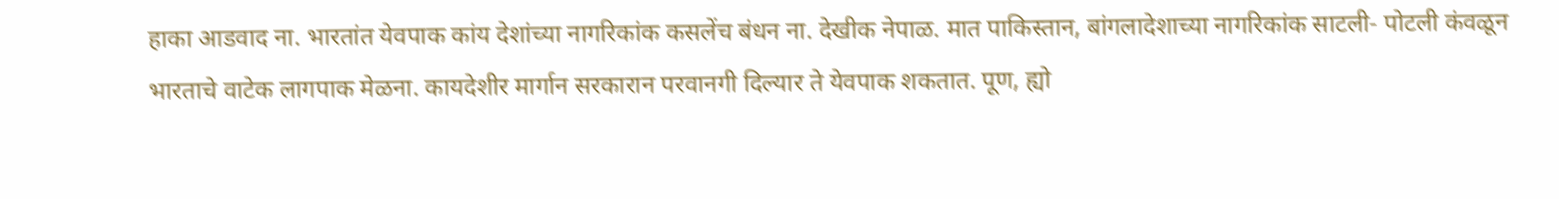हाका आडवाद ना. भारतांत येवपाक कांय देशांच्या नागरिकांक कसलेंच बंधन ना. देखीक नेपाळ. मात पाकिस्तान, बांगलादेशाच्या नागरिकांक साटली- पोटली कंवळून भारताचे वाटेक लागपाक मेळना. कायदेशीर मार्गान सरकारान परवानगी दिल्यार ते येवपाक शकतात. पूण, ह्यो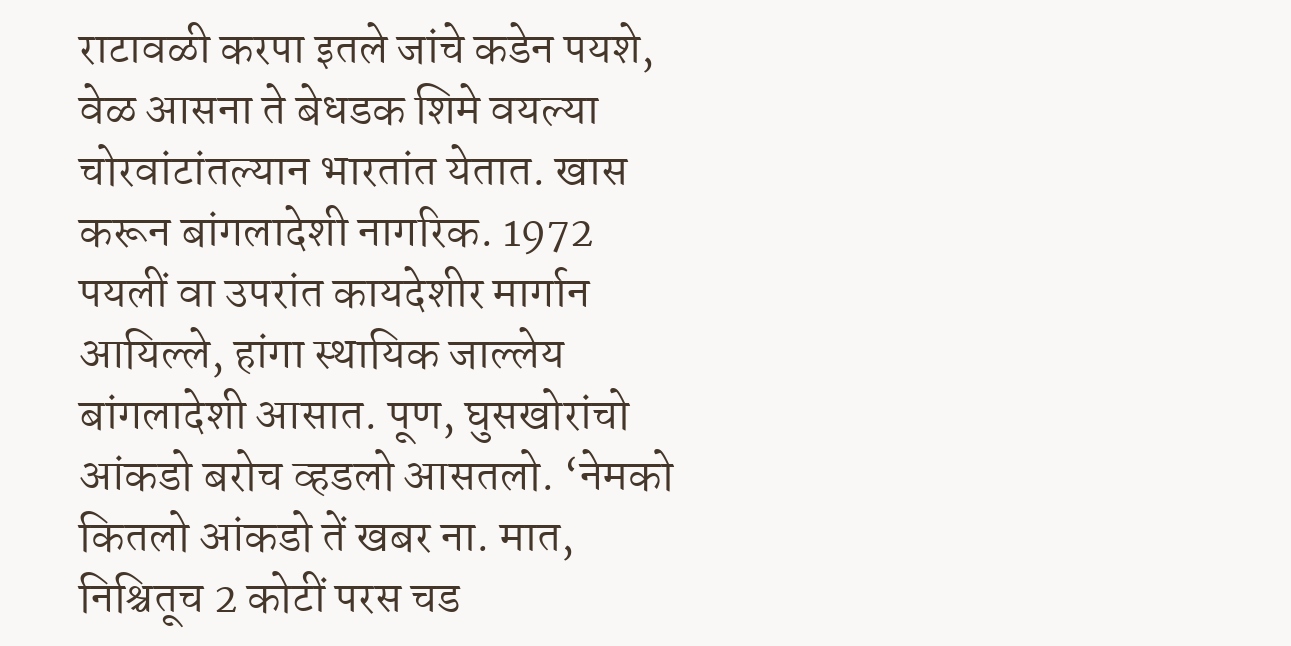राटावळी करपा इतले जांचे कडेन पयशे, वेळ आसना ते बेधडक शिमे वयल्या चोरवांटांतल्यान भारतांत येतात. खास करून बांगलादेशी नागरिक. 1972 पयलीं वा उपरांत कायदेशीर मार्गान आयिल्ले, हांगा स्थायिक जाल्लेय बांगलादेशी आसात. पूण, घुसखोरांचो आंकडो बरोच व्हडलो आसतलो. ‘नेमको कितलो आंकडो तें खबर ना. मात, निश्चितूच 2 कोटीं परस चड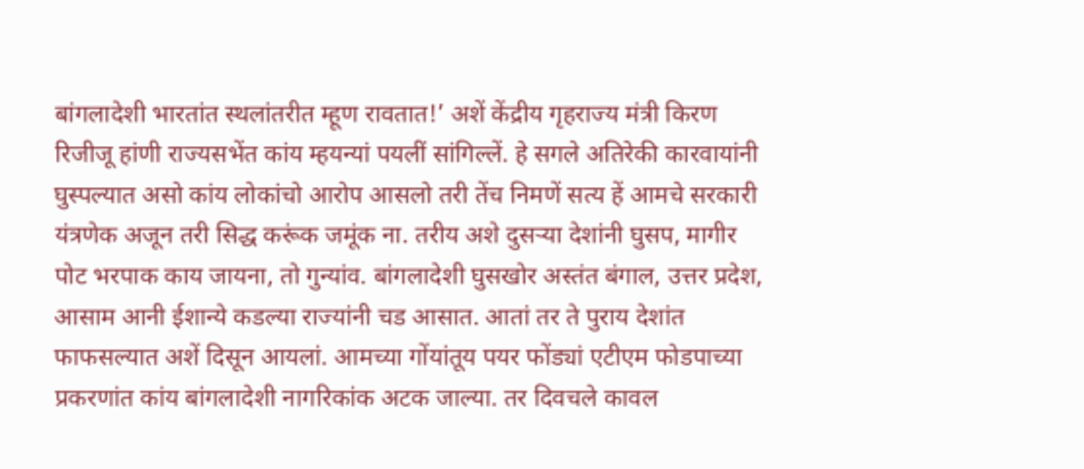बांगलादेशी भारतांत स्थलांतरीत म्हूण रावतात!’ अशें केंद्रीय गृहराज्य मंत्री किरण रिजीजू हांणी राज्यसभेंत कांय म्हयन्यां पयलीं सांगिल्लें. हे सगले अतिरेकी कारवायांनी घुस्पल्यात असो कांय लोकांचो आरोप आसलो तरी तेंच निमणें सत्य हें आमचे सरकारी यंत्रणेक अजून तरी सिद्ध करूंक जमूंक ना. तरीय अशे दुसऱ्या देशांनी घुसप, मागीर पोट भरपाक काय जायना, तो गुन्यांव. बांगलादेशी घुसखोर अस्तंत बंगाल, उत्तर प्रदेश, आसाम आनी ईशान्ये कडल्या राज्यांनी चड आसात. आतां तर ते पुराय देशांत फाफसल्यात अशें दिसून आयलां. आमच्या गोंयांतूय पयर फोंड्यां एटीएम फोडपाच्या प्रकरणांत कांय बांगलादेशी नागरिकांक अटक जाल्या. तर दिवचले कावल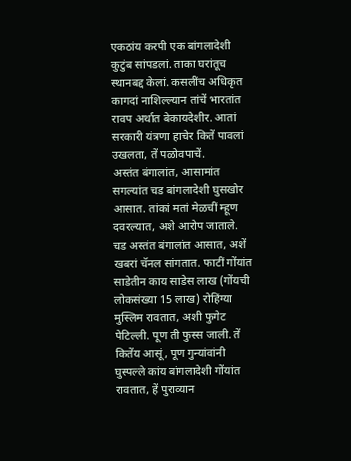एकठांय करपी एक बांगलादेशी कुटुंब सांपडलां. ताका घरांतूच स्थानबद्द केलां. कसलींच अधिकृत कागदां नाशिल्ल्यान तांचें भारतांत रावप अर्थात बेकायदेशीर. आतां सरकारी यंत्रणा हाचेर कितें पावलां उखलता, तें पळोवपाचें.
अस्तंत बंगालांत, आसामांत सगल्यांत चड बांगलादेशी घुसखोर आसात. तांकां मतां मेळचीं म्हूण दवरल्यात, अशे आरोप जाताले. चड अस्तंत बंगालांत आसात, अशें खबरां चॅनल सांगतात. फाटीं गोंयांत साडेतीन काय साडेस लाख (गोंयची लोकसंख्या 15 लाख) रोहिंग्या मुस्लिम रावतात, अशी फुगेट पेटिल्ली. पूण ती फुस्स जाली. तें कितेंय आसूं, पूण गुन्यांवांनी घुस्पल्ले कांय बांगलादेशी गोंयांत रावतात, हें पुराव्यान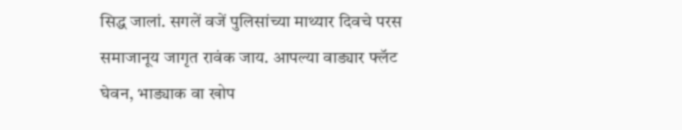सिद्ध जालां. सगलें वजें पुलिसांच्या माथ्यार दिवचे परस समाजानूय जागृत रावंक जाय. आपल्या वाड्यार फ्लॅट घेवन, भाड्याक वा खोप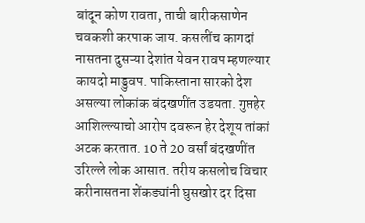बांदून कोण रावता, ताची बारीकसाणेन चवकशी करपाक जाय. कसलींच कागदां नासतना दुसऱ्या देशांत येवन रावप म्हणल्यार कायदो माड्डुवप. पाकिस्ताना सारको देश असल्या लोकांक बंदखणींत उडयता. गुप्तहेर आशिल्ल्याचो आरोप दवरून हेर देशूय तांकां अटक करतात. 10 ते 20 वर्सां बंदखणींत उरिल्ले लोक आसात. तरीय कसलोच विचार करीनासतना शेंकड्यांनी घुसखोर दर दिसा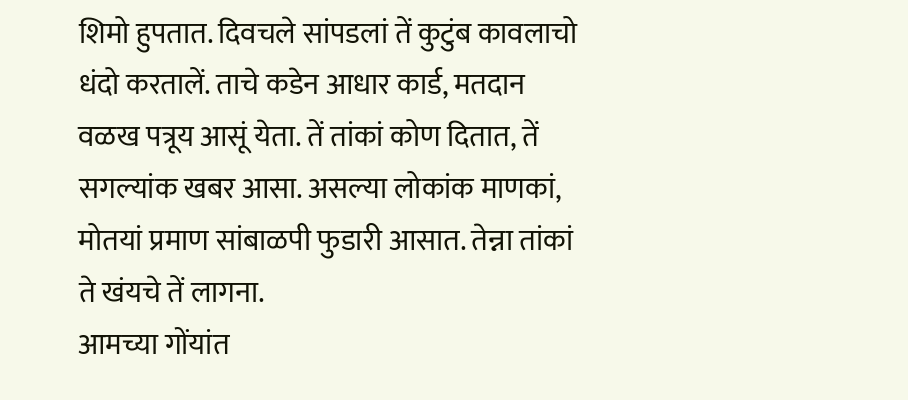शिमो हुपतात. दिवचले सांपडलां तें कुटुंब कावलाचो धंदो करतालें. ताचे कडेन आधार कार्ड, मतदान वळख पत्रूय आसूं येता. तें तांकां कोण दितात, तें सगल्यांक खबर आसा. असल्या लोकांक माणकां, मोतयां प्रमाण सांबाळपी फुडारी आसात. तेन्ना तांकां ते खंयचे तें लागना.
आमच्या गोंयांत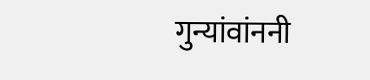गुन्यांवांननी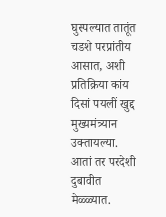घुस्पल्यात तातूंत चडशे परप्रांतीय आसात, अशी प्रतिक्रिया कांय दिसां पयलीं खुद्द मुख्यमंत्र्यान उक्तायल्या. आतां तर परदेशी दुबावीत मेळ्ळ्यात.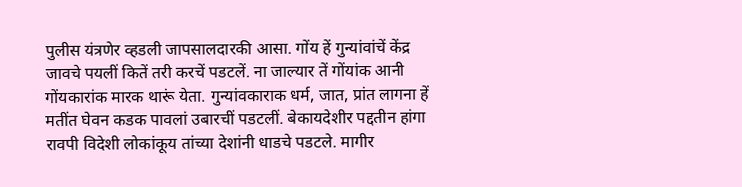पुलीस यंत्रणेर व्हडली जापसालदारकी आसा. गोंय हें गुन्यांवांचें केंद्र जावचे पयलीं कितें तरी करचें पडटलें. ना जाल्यार तें गोंयांक आनी गोंयकारांक मारक थारूं येता. गुन्यांवकाराक धर्म, जात, प्रांत लागना हें मतींत घेवन कडक पावलां उबारचीं पडटलीं. बेकायदेशीर पद्दतीन हांगा रावपी विदेशी लोकांकूय तांच्या देशांनी धाडचे पडटले. मागीर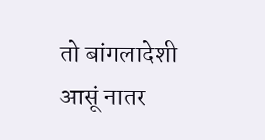तो बांगलादेशी आसूं नातर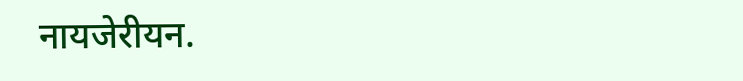नायजेरीयन.